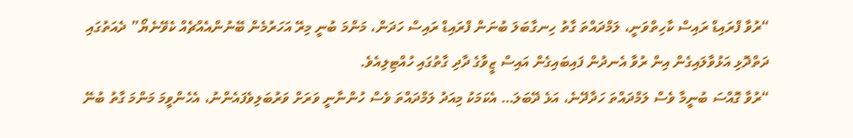“ރުވާ ފްރައިޑް ރައިސް ކާހިތްވަނީ، ލަމްދައްތަ ގާތު ހިނގާބަލަ ބުނަން ފްރައިޑް ރައިސް ހަދަން، މަންމަ ބުނީ މިރޭ އަހަރުމެން ބޭނުންއެއްޗެއް ކެވޭނެޔޯ” ދެއަތުގައި ދަތްދޮޅި އަޅުވާލައިގެން އިން ރުވާ އެނދުން ފައިބައިގެން އައިސް ޒީވާގެ ދާދި ގާތުގައި ހުއްޓިލިއެވެ.
“ރުވާ ގޮއްސަ ބުނީމާ ވެސް ލަމްދައްތަ ހަދާދޭނެ، އަޅެ ދޭބަލަ… އެކަމަކު މިއަދު ލަމްދައްތަ ވެސް ހުންނާނީ ވަރަށް ވަރުބަލިވެފައެންނު، އެހެންވީމަ މަންމަ ގާތު ބުނޭ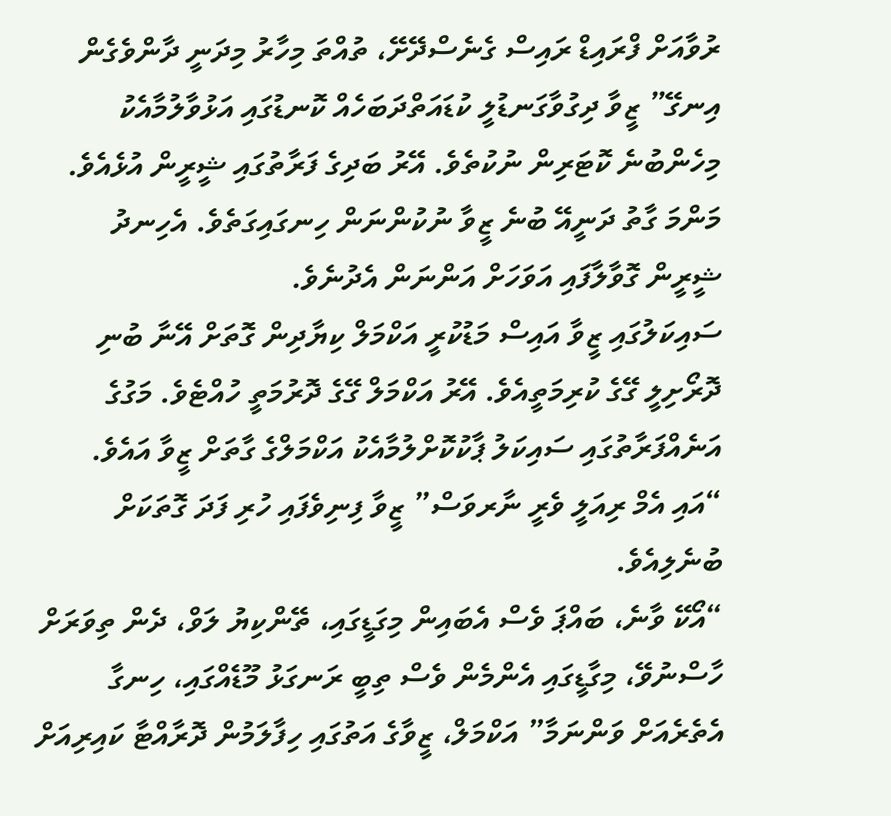ރުވާއަށް ފްރައިޑް ރައިސް ގެނެސްދޭށޭ، ތުއްތަ މިހާރު މިދަނީ ދާންވެގެން އިނގޭ” ޒީވާ ދިގުވާގަނޑުލީ ކުޑައަތްދަބަހެއް ކޮނޑުގައި އަޅުވާލުމާއެކު މިހެންބުނެ ކޮޓަރިން ނުކުތެވެ. އޭރު ބަދިގެ ފަރާތުގައި ޝީރީން އުޅެއެވެ. މަންމަ ގާތު ދަނީއޭ ބުނެ ޒީވާ ނުކުންނަން ހިނގައިގަތެވެ. އެހިނދު ޝީރީން ގޮވާލާފައި އަވަހަށް އަންނަން އެދުނެވެ.
ސައިކަލުގައި ޒީވާ އައިސް މަޑުކުރީ އަކްމަލް ކިޔާދިން ގޮތަށް އޭނާ ބުނި ދޮރޯށިލީ ގޭގެ ކުރިމަތީއެވެ. އޭރު އަކްމަލް ގޭގެ ދޮރުމަތީ ހުއްޓެވެ. މަގުގެ އަނެއްފަރާތުގައި ސައިކަލު ޕާކުކޮށްލުމާއެކު އަކްމަލްގެ ގާތަށް ޒީވާ އައެވެ.
“އައި އެމް ރިއަލީ ވެރީ ނާރވަސް” ޒީވާ ފިނިވެފައި ހުރި ފަދަ ގޮތަކަށް ބުނެލިއެވެ.
“އޯކޭ ވާނެ، ބައްޕަ ވެސް އެބައިން މިގަޑީގައި، ތޭންކިޔު ލަވް، ދެން ތިވަރަށް ހާސްނުވޭ، މިގާޑީގައި އެންމެން ވެސް ތިބީ ރަނގަޅު މޫޑެއްގައި، ހިނގާ އެތެރެއަށް ވަންނަމާ” އަކްމަލް، ޒީވާގެ އަތުގައި ހިފާލަމުން ދޮރާއްޓާ ކައިރިއަށް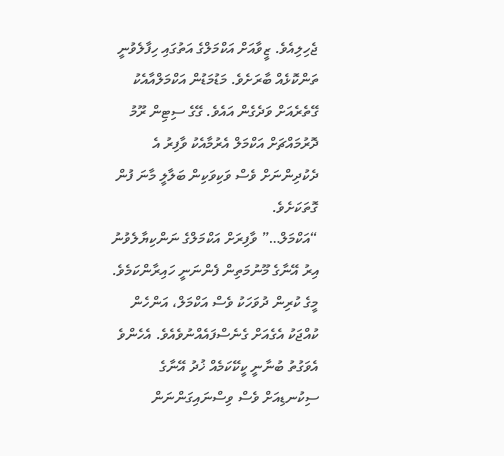ޖެހިލިއެވެ. ޒީވާއަށް އަކްމަލްގެ އަތުގައި ހިފާލެވުނީ ތަންކޮޅެއް ބާރަށެވެ. މަޑުމަޑުން އަކްމަލްއާއެކު ގޭތެރެއަށް ވަދެގެން އައެވެ. ގޭގެ ސިޓިން ރޫމު ދޮރުމައްޗަށް އަކްމަލް އެރުމާއެކު ވާފިރު އެ ދެކުދިންނަށް ވެސް ވަކިވަކިން ބަލާލީ މާނަ ފުން ގޮތަކަށެވެ.
“އަކްމަލް…” ވާފިރަށް އަކްމަލްގެ ނަންކިޔާލެވުނު އިރު އޭނާގެ މޫނުމަތިން ފެންނަނީ ހައިރާންކަމެވެ. މީގެ ކުރިން ދުވަހަކު ވެސް އަކްމަލް، އަންހެން ކުއްޖަކު އެގެއަށް ގެނެސްފައެއްނުވެއެވެ. އެހެންވެ އެވަގުތު ބުނާނީ ކީކޭކަމެއް ޚުދު އޭނާގެ ސިކުނޑިއަށް ވެސް ވިސްނައިގަންނަން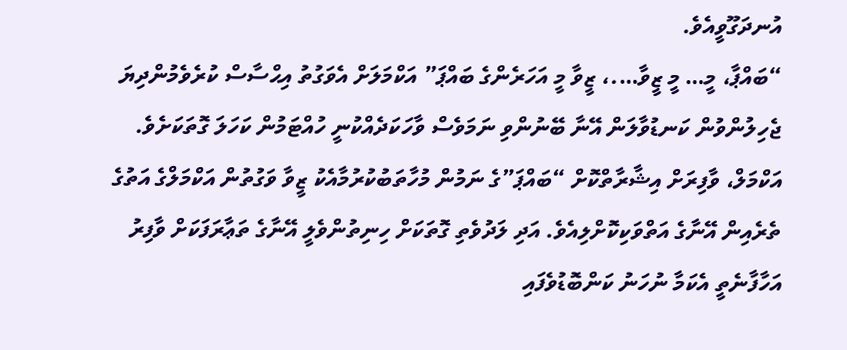އުނދަގޫވީއެވެ.
“ބައްޕާ، މީ… މީ ޒީވާ….، ޒީވާ މީ އަހަރެންގެ ބައްޕަ” އަކްމަލަށް އެވަގުތު އިޙްސާސް ކުރެވެމުންދިޔަ ޖެހިލުންވުން ކަނޑުވާލަން އޭނާ ބޭނުންވި ނަމަވެސް ވާހަކަދެއްކުނީ ހުއްޓަމުން ކަހަލަ ގޮތަކަށެވެ. އަކްމަލް، ވާފިރަށް އިޝާރާތްކޮށް “ބައްޕަ”ގެ ނަމުން މުހާތަބުކުރުމާއެކު ޒީވާ ވަގުތުން އަކްމަލްގެ އަތުގެ ތެރެއިން އޭނާގެ އަތްވަކިކޮށްލިއެވެ. އަދި ލަދުވެތި ގޮތަކަށް ހިނިތުންވެލީ އޭނާގެ ތަޢާރަފަކަށް ވާފިރު އަހާފާނެތީ އެކަމާ ނުހަނު ކަންބޮޑުވެފައި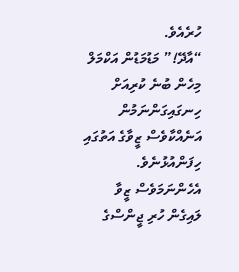ހުރެއެވެ.
“އާދޭ!” މަޑުމަޑުން އަކްމަލް މިހެން ބުނެ ކުރިއަށް ހިނގައިގަންނަމުން އަނެއްކާވެސް ޒީވާގެ އަތުގައި ހިފަންއުޅުނެވެ. އެހެންނަމަވެސް ޒީވާ ލައިގެން ހުރި ޖީންސްގެ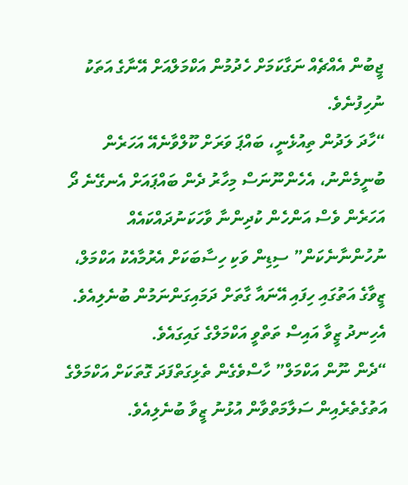ޖީބުން އެއްޗެއް ނަގާކަމަށް ހެދުމުން އަކްމަލްއަށް އޭނާގެ އަތަކު ނުހިފުނެވެ.
“ހާދަ ލަދުން ތިއުޅެނީ، ބައްޕަ ވަރަށް ކޫލްވާނެއޭ އަހަރެން ބުނީމެންނު، އެހެންނޫނަސް މިހާރު ދެން ބައްޕައަށް އެނގޭނެ ދޯ އަހަރެން ވެސް އަންހެން ކުދިންނާ ވާހަކަނުދައްކައެއް ނުހުންނާނެކަން” ސިޑިން ވަކި ހިސާބަކަށް އެރުމާއެކު އަކްމަލް، ޒީވާގެ އަތުގައި ހިފައި އޭނައާ ގާތަށް ދަމައިގަންނަމުން ބުނެލިއެވެ. އެހިނދު ޒީވާ އައިސް ތަތްވީ އަކްމަލްގެ ގައިގައެވެ.
“ދެން ނޫން އަކްމަލް” ހާސްވެގެން ތެޅިގަތްފަދަ ގޮތަކަށް އަކްމަލްގެ އަތުގެތެރެއިން ސަލާމަތްވާން އުޅުނު ޒީވާ ބުނެލިއެވެ.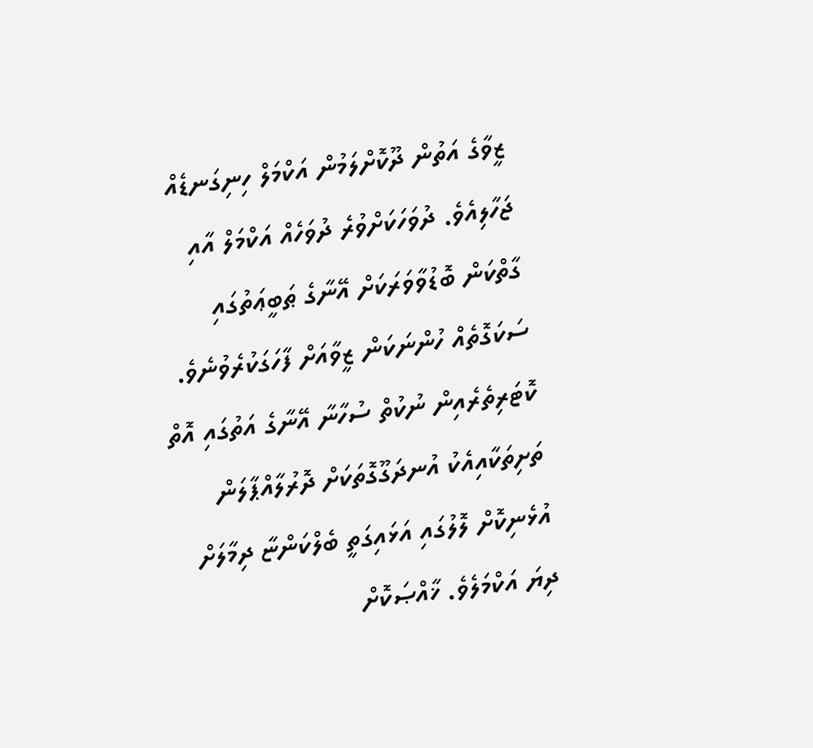ޒީވާގެ އަތުން ދޫކޮށްލަމުން އަކްމަލް ހިނިގަނޑެއް ޖަހާލިއެވެ. ދުވަހަކަށްވުރެ ދުވަހެއް އަކްމަލް އާއި ގާތްކަން ބޮޑުވާވަރަކަށް އޭނާގެ ޠަބީޢަތުގައި ސަކަގޮތެއް ހުންނަކަން ޒީވާއަށް ފާހަގަކުރެވުނެވެ.
ކޮޓަރިތެރެއިން ނުކުތް ސުހާނާ އޭނާގެ އަތުގައި އޮތް ތަށިތަކާއިއެކު އުނދަގޫގޮތަކަށް ދޮރުލާއްޕާލަން އުޅެނިކޮށް ލޮލުގައި އަޅައިގަތީ ބެލްކަންޏާ ދިމާލަށް ދިޔަ އަކްމަލެވެ. ޚާއްޞަކޮށް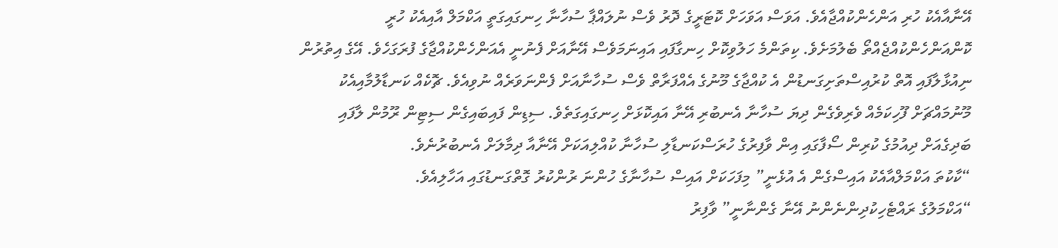އޭނާއާއެކު ހުރި އަންހެންކުއްޖާއެވެ. އަވަސް އަވަހަށް ކޮޓަރީގެ ދޮރު ވެސް ނުލައްޕާ ސުހާނާ ހިނގައިގަތީ އަކްމަލް އާއިއެކު ހުރީ ކޮންއަންހެންކުއްޖެއްތޯ ބެލުމަށެވެ. ކިތަންމެ ހަލުވިކޮށް ހިނގާފައި އައިނަމަވެސް އޭނާއަށް ފެނުނީ އެއަންހެންކުއްޖާގެ ފުރަގަހެވެ. އޭގެ އިތުރުން ނިއުޅާލާފައި އޮތް ކުރުއިސްތަށިގަނޑުން އެ ކުއްޖާގެ މޫނުގެ އެއްފަރާތް ވެސް ސުހާނާއަށް ފެންނަވަރެއް ނުވިއެވެ. ޗޮކެއް ކަނޑާލުމާއިއެކު މޫނުމައްޗަށް ފޫހިކަމެއް ވެރިވެގެން ދިޔަ ސުހާނާ އެނބުރި އޭނާ އައިކޮޅަށް ހިނގައިގަތެވެ. ސިޑިން ފައިބައިގެން ސިޓިން ރޫމުން ލާފައި ބަދިގެއަށް ދިއުމުގެ ކުރިން ސޯފާގައި އިން ވާފިރުގެ ހުރަސްކަނޑާލި ސުހާނާ ކުއްލިއަކަށް އޭނާއާ ދިމާލަށް އެނބުރުނެވެ.
“ކާކުތަ އަކްމަލްއާއެކު އައިސްގެން އެ އުޅެނީ” މިފަހަކަށް އައިސް ސުހާނާގެ ހުންނަ ރުންކުރު ގޮތްގަނޑުގައި އަހާލިއެވެ.
“އަކްމަލުގެ ރައްޓެހިކުދިންނެންނު އޭނާ ގެންނާނީ” ވާފިރު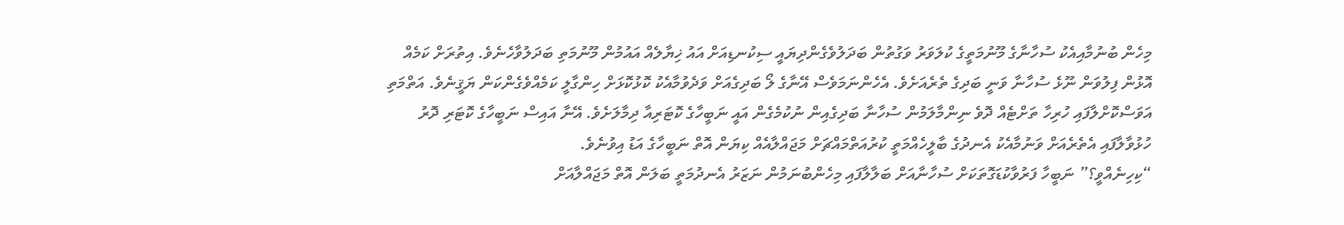މިހެން ބުނުމާއިއެކު ސުހާނާގެ މޫނުމަތީގެ ކުލަވަރު ވަގުތުން ބަދަލުވެގެންދިޔައީ ސިކުނޑިއަށް އައު ޚިޔާލެއް އައުމުން މޫނުމަތި ބަދަލުވާހެނެވެ. އިތުރަށް ކަމެއް އޮޅުން ފިލުވަން ނޫޅެ ސުހާނާ ވަނީ ބަދިގެ ތެރެއަށެވެ. އެހެންނަމަވެސް އޭނާގެ ލޯ ބަދިގެއަށް ވަދެވުމާއެކު ކޮޅުކޮޅަށް ހިންގާލީ ކަމެއްވެގެންކަން ޔަޤީނެވެ. އަތްމަތި އަވަސްކޮށްލާފައި ހުރިހާ ތަށްޓެއް ދޮވެ ނިންމާލަމުން ސުހާނާ ބަދިގެއިން ނުކުމެގެން އައީ ނަބީހާގެ ކޮޓަރިއާ ދިމާލަށެވެ. އޭނާ އައިސް ނަބީހާގެ ކޮޓަރި ދޮރު ހުޅުވާލާފައި އެތެރެއަށް ވަނުމާއެކު އެނދުގެ ބާލީހެއްމަތީ ކުރުއަތްމައްޗަށް މަޖައްލާއެއް ކިޔަން އޮތް ނަބީހާގެ އަޑު އިވުނެވެ.
“ކިހިނެއްވީ؟” ނަބީހާ ފަރުވާކުޑަގޮތަކަށް ސުހާނާއަށް ބަލާލާފައި މިހެންބުނަމުން ނަޒަރު އެނދުމަތީ ބަލަން އޮތް މަޖައްލާއަށް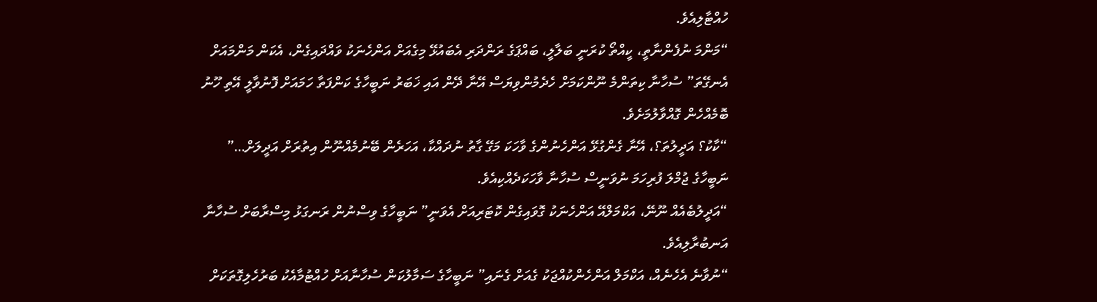ހުއްޓާލިއެވެ.
“މަންމަ ނުފެންނާތީ، ކީއްތޯ ކުރަނީ ބަލާލީ، ބައްޕަގެ ރަންދަރި އެބައުޅޭ މިގެއަށް އަންހެނަކު ވައްދައިގެން، އެކަން މަންމައަށް އެނގޭތަ” ސުހާނާ ކިތަންމެ ނޫންކަމަށް ހެދެމުންވިޔަސް އޭނާ ދޭން އައި ޚަބަރު ނަބީހާގެ ކަންފަތާ ހަމައަށް ފޮނުވާލީ އޭތި ހޫނު ބޮމެއްހެން ގޮއްވާލުމަށެވެ.
“ކާކު؟ އަދީލުތަ؟، އޭނާ ގެންގުޅޭ އަންހެނުންގެ ވާހަކަ މަގޭ ގާތު ނުދައްކާ، އަހަރެން ބޭނުމެއްނޫން އިތުރަށް އަދީލަށް…” ނަބީހާގެ ޖުމްލަ ފުރިހަމަ ނުވަނީސް ސުހާނާ ވާހަކަދެއްކިއެވެ.
“އަދީލުބެއެއް ނޫނޭ، އަކްމަލްއޭ އަންހެނަކު ގޮވައިގެން ކޮޓަރިއަށް އެވަނީ” ނަބީހާގެ ވިސްނުން ރަނގަޅު މިސްރާބަށް ސުހާނާ އަނބުރާލިއެވެ.
“ނުވާނެ އެހެނެއް، އަކްމަލް އަންހެންކުއްޖަކު ގެއަށް ގެނައި” ނަބީހާގެ ސަމާލުކަން ސުހާނާއަށް ހުއްޓުމާއެކު ބަރުހެލިގޮތަކަށް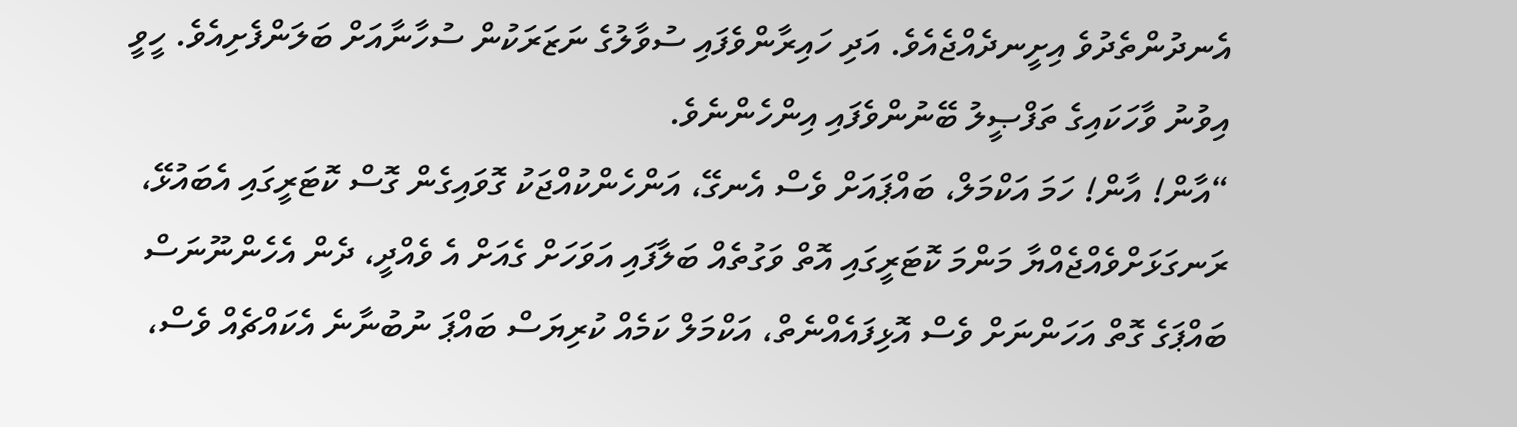އެނދުންތެދުވެ އިށީނދެއްޖެއެވެ. އަދި ހައިރާންވެފައި ސުވާލުގެ ނަޒަރަކުން ސުހާނާއަށް ބަލަންފެށިއެވެ. ހީވީ އިވުނު ވާހަކައިގެ ތަފްޞީލު ބޭނުންވެފައި އިންހެންނެވެ.
“އާން! އާން! ހަމަ އަކްމަލް، ބައްޕައަށް ވެސް އެނގޭ، އަންހެންކުއްޖަކު ގޮވައިގެން ގޮސް ކޮޓަރީގައި އެބައުޅޭ، ރަނގަޅަށްވެއްޖެއްޔާ މަންމަ ކޮޓަރީގައި އޮތް ވަގުތެއް ބަލާފައި އަވަހަށް ގެއަށް އެ ވެއްދީ، ދެން އެހެންނޫނަސް ބައްޕަގެ ގޮތް އަހަންނަށް ވެސް އޮޅިފައެއްނެތް، އަކްމަލް ކަމެއް ކުރިޔަސް ބައްޕަ ނުބުނާނެ އެކައްޗެއް ވެސް،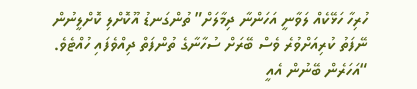ހުރިހާ ހަޅޭކެއް ލަވާނީ އަހަންނާ ދިމާލަށް” ތުންގަނޑު އޫކޮށްލި ކޮށްލީނުން ނޭފަތު ކުރިއަށްވުރެ ވެސް ބޭރަށް ސުހާނާގެ ތުންފަތް ދިއްވެފައި ހުއްޓެވެ.
“އަހަރެން ބޭނުން އެއީ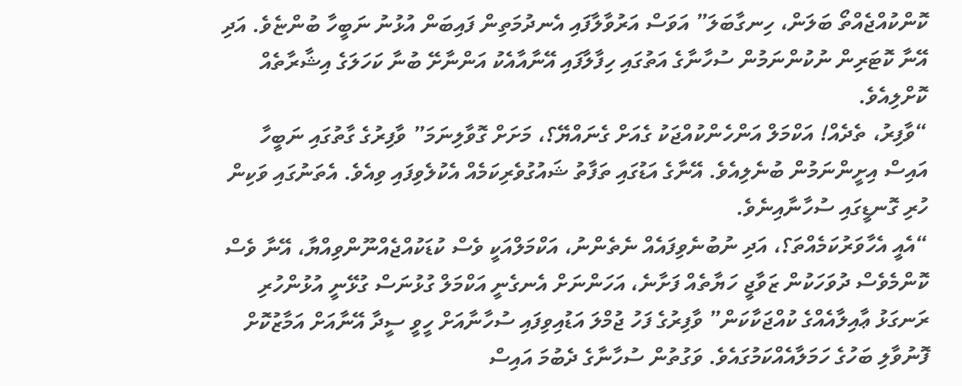ކޮންކުއްޖެއްތޯ ބަލަން، ހިނގާބަލަ” އަވަސް އަރުވާލާފައި އެނދުމަތިން ފައިބަން އުޅުނު ނަބީހާ ބުންޏެވެ. އަދި އޭނާ ކޮޓަރިން ނުކުންނަމުން ސުހާނާގެ އަތުގައި ހިފާލާފައި އޭނާއާއެކު އަންނާށޭ ބުނާ ކަހަލަގެ އިޝާރާތެއް ކޮށްލިއެވެ.
“ވާފިރު، ތެދެއް! އަކްމަލް އަންހެންކުއްޖަކު ގެއަށް ގެނައްޔޭ؟، މަށަށް ގޮވާލިނަމަ” ވާފިރުގެ ގާތުގައި ނަބީހާ އައިސް އިށީންނަމުން ބުނެލިއެވެ. އޭނާގެ އަޑުގައި ތަފާތު ޝައުގުވެރިކަމެއް އެކުލެވިފައި ވިއެވެ. އެތަނުގައި ވަކިން ހުރި ގޮނޑީގައި ސުހާނާއިނެވެ.
“އެއީ އެހާވަރުކަމެއްތަ؟، އަދި ނުބުނެވިފައެއް ނެތެންނު، އަކްމަލްއަކީ ވެސް ކުޑަކުއްޖެއްނޫންވިއްޔާ، އޭނާ ވެސް ކޮންމެވެސް ދުވަހަކުން ޒަވާޖީ ހަޔާތެއް ފަށާނެ، އަހަންނަށް އެނގެނީ އަކްމަލް ގުޅުނަސް ގުޅޭނީ އުޅުންހުރި ރަނގަޅު ޢާއިލާއެއްގެ ކުއްޖަކާކަން” ވާފިރުގެ ފަހު ޖުމްލަ އަޑުއިވިފައި ސުހާނާއަށް ހީވީ ސީދާ އޭނާއަށް އަމާޒުކޮށް ފޮނުވާލި ބަހުގެ ހަމަލާއެއްކަމުގައެވެ. ވަގުތުން ސުހާނާގެ ދެބުމަ އައިސް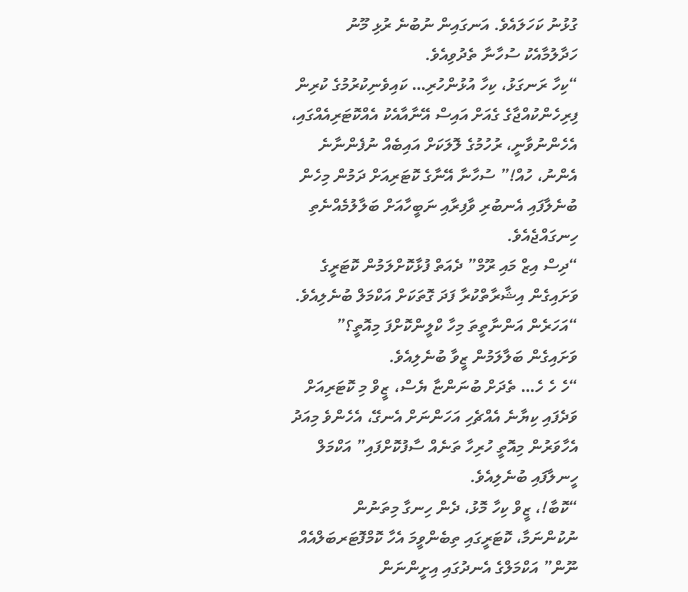ގުޅުނު ކަހަލައެވެ. އަނގައިން ނުބުނެ ރުޅި މޫނު ހަދާލުމާއެކު ސުހާނާ ތެދުވިއެވެ.
“ކިހާ ރަނގަޅު، ކިހާ އުޅުންހުރި… ކައިވެނިކުރުމުގެ ކުރިން ފިރިހެންކުއްޖާގެ ގެއަށް އައިސް އޭނާއާއެކު އެއްކޮޓަރިއެއްގައި، އެހެންނުވާނީ، ރުހުމުގެ ލޮލަކަށް އައިބެއް ނުފެންނާނެ އެންނު، ހުއް!” ސުހާނާ އޭނާގެ ކޮޓަރިއަށް ދަމުން މިހެން ބުނެލާފައި އެނބުރި ވާފިރާއި ނަބީހާއަށް ބަލާލުމެއްނެތި ހިނގައްޖެއެވެ.
“ދިސް އިޒް މައި ރޫމް” ދެއަތް ފުޅާކޮށްލަމުން ކޮޓަރީގެ ވަށައިގެން އިޝާރާތްކުރާ ފަދަ ގޮތަކަށް އަކްމަލް ބުނެލިއެވެ.
“އަހަރެން އަންނާތީތަ މިހާ ކްލީންކޮށްފަ މިއޮތީ؟” ވަށައިގެން ބަލާލަމުން ޒީވާ ބުނެލިއެވެ.
“ހެ ހެ ހެ… ތެދަށް ބުނަންޏާ ޔެސް، ޒީވް މި ކޮޓަރިއަށް ވަދެފައި ކިޔާނެ އެއްޗެހި އަހަންނަށް އެނގޭ، އެހެންވެ މިއަދު އެހާވަރުން މިއޮތީ ހުރިހާ ތަނެއް ސާފުކޮށްފައި” އަކްމަލް ހީނލާފައި ބުނެލިއެވެ.
“ކޮބާ!، ޒީވް ކިހާ މޮޅު، ދެން ހިނގާ މިތަނުން ނުކުންނަމާ، ކޮޓަރީގައި ތިބެންވީމަ އެހާ ކޮމްފޮޓަރބަލްއެއް ނޫން” އަކްމަލްގެ އެނދުގައި އިށީންނަން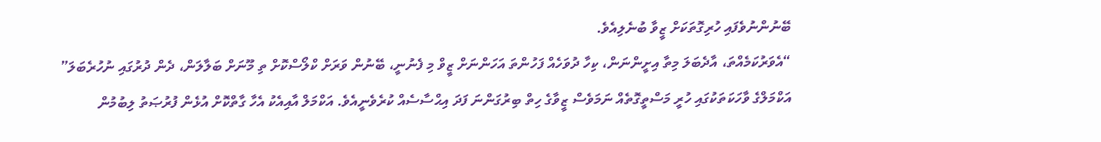ބޭނުންނުވެފައި ހުރިގޮތަކަށް ޒީވާ ބުނެލިއެވެ.
“އެވަރުކަމެއްތަ، އާދެބަލަ މިތާ އިށީންނަން، ކިހާ ދުވަހެއް ފަހުންތަ އަހަންނަށް ޒީވް މި ފެނުނީ، ބޭނުން ވަރަށް ކްލޯސްކޮށް ތި މޫނަށް ބަލާލަން، ދެން ދުރުގައި ނުހުރެބަލަ” އަކްމަލްގެ ވާހަކަތަކުގައި ހުރީ މަސްތީގޮތެއް ނަމަވެސް ޒީވާގެ ހިތް ބިރުގަންނަ ފަދަ އިޙްސާސެއް ކުރެވެނީއެވެ. އަކްމަލް އާއިއެކު އެހާ ގާތްކޮށް އުޅެން ފުރުޞަތު ލިބުމުން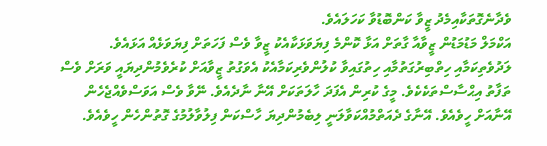ވެދާނެގޮތަކާއިމެދު ޒީވާ ކަންބޮޑުވާ ކަހަލައެވެ.
އަކްމަލް މަޑުމަޑުން ޒީވާއާ ގާތަށް އަޅާ ކޮންމެ ފިޔަވަޅަކާއެކު ޒީވާ ވެސް ފަހަތަށް ފިޔަވަޅެއް އަޅައެވެ. ލަދުވެތިކަމާއި ހިތްބިރުގަތުމާއި ހިތުގައިވާ ކުލުންވެރިކަމާއެކު އެވަގުތު ޒީވާއަށް ކުރެވެމުންދިޔައީ ވަރަށް ވެސް ތަފާތު އިޙްސާސްތަކެކެވެ. މީގެ ކުރިން އެފަދަ ހާލަތަކަށް އޭނާ ނާދެއެވެ. ނޭވާ ވެސް އަވަސްވެއްޖެހެން އޭނާއަށް ހީވެއެވެ. އޭނާގެ ދެއަތްމުއްކަވާލަނީ ލިބެމުންދިޔަ ހާސްކަން ފިލުވާލުމުގެ ގޮތުންހެން ހީވެއެވެ.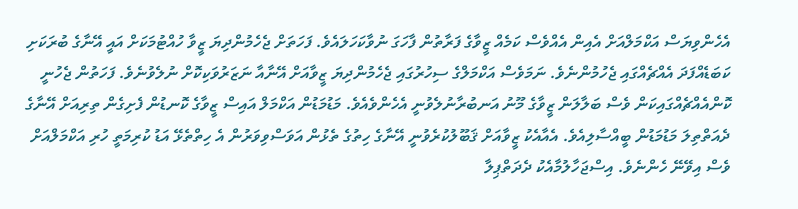އެހެންވިޔަސް އަކްމަލްއަށް އެއިން އެއްވެސް ކަމެއް ޒީވާގެ ފަރާތުން ފާހަގަ ނުވާކަހަލައެވެ. ފަހަތަށް ޖެހެމުންދިޔަ ޒީވާ ހުއްޓުމަކަށް އައީ އޭނާގެ ބުރަކަށި ކަބަޑެއްފަދަ އެއްޗެއްގައި ޖެހުމުންނެވެ. ނަމަވެސް އަކްމަލްގެ ސިހުރުގައި ޖެހެމުންދިޔަ ޒީވާއަށް އޭނާއާ ނަޒަރުވަކިކޮށް ނުލެވުނެވެ. ފަހަތުން ޖެހުނީ ކޮންއެއްޗެއްގައިކަން ވެސް ބަލާލަން ޒީވާގެ މޫނު އަނބުރާނުލެވުނީ އެހެންވެއެވެ. މަޑުމަޑުން އަކްމަލް އައިސް ޒީވާގެ ކޮނޑުން ފެށިގެން ތިރިއަށް އޭނާގެ ދެއަތްތިލަ މަޑުމަޑުން ބީއްސާލިއެވެ. އެއާއެކު ޒީވާއަށް ޤަބޫލުކުރެވުނީ އޭނާގެ ހިތުގެ ތެޅުން އަވަސްވިވަރުން އެ ހިތްތެޅޭ އަޑު ކުރިމަތީ ހުރި އަކްމަލްއަށް ވެސް އިވޭނޭ ހެންނެވެ. އިސްޖަހާލުމާއެކު ދެދަތްޕިލާ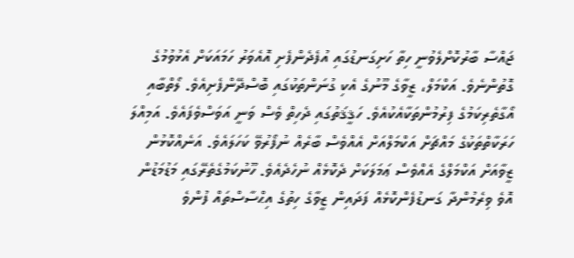ޖައްސާ ބާރުކޮށްލެވުނީ ހިތާ ހަށިގަނޑުގައި އުފެދެންފެށި އޮއެވަރު ހަމައަކަށް އެޅުވުމުގެ ގޮތުންނެވެ. އަކްމަލް، ޒީވާގެ މޫނުގެ އެކި ގުނަންތަކުގައި ބޮސްދޭންފެށިއެވެ. ލޯތްބާއި އޯގާތެރިކަމުގެ ފިރުމުންތަކާއެކުއެވެ. ހަޤީޤަތުގައި ދެހިތް ވެސް ވަނީ އަވަސްވެފައެވެ. އަމިއްލަ ހަރަކާތްތަކުގެ މައްޗަށް އަކްމަލްއަށް އެއްވެސް ބާރެއް ނުފޯރުވޭ ކަހަލައެވެ. އަނެއްކޮޅުން ޒީވާއަށް އަކްމަލްގެ އެއްވެސް ޢަމަލަކަށް ދެކޮޅެއް ނުހެދެއެވެ. ހޫނުކަމުގެތެރޭގައި މަޑުމަޑުން އޮވެ ވިރެމުންދާ ގަނޑުފެންކޮޅެއް ފަދައިން ޒީވާގެ ހިތުގެ އިޙްސާސްތައް ފުންވެ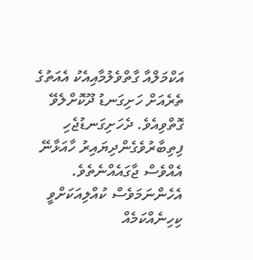އަކްމަލްއާ ގާތްވެލުމާއިއެކު އެއަތުގެ ތެރެއަށް ހަށިގަނޑު ދޫކޮށްލެވޭ ގޮތްވިއެވެ. ދެހަށިގަނޑުޖެހި ފިތިބާރުވެގެންދިޔައިރު ހާއަޅާނޭ އެއްވެސް ޖާގައެއްނެތެވެ. އެހެންނަމަވެސް ކުއްލިއަކަށްވީ ކިހިނެއްކަމެއް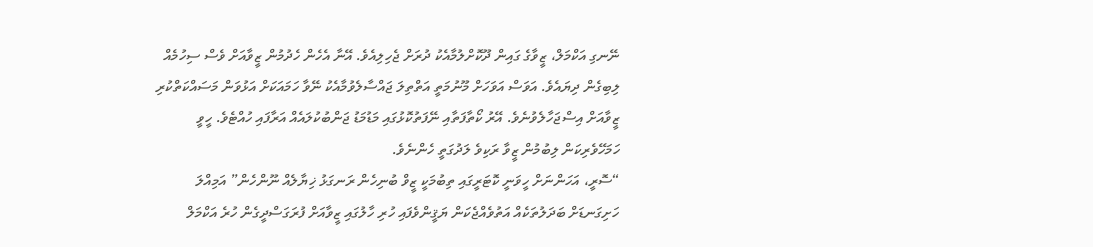ނޭނގި އަކްމަލް، ޒީވާގެ ގައިން ދޫކޮށްލުމާއެކު ދުރަށް ޖެހިލިއެވެ. އޭނާ އެހެން ހެދުމުން ޒީވާއަށް ވެސް ސިހުމެއް ލިބިގެން ދިޔައެވެ. އަވަސް އަވަހަށް މޫނުމަތީ އަތްތިލަ ޖައްސާލެވުމާއެކު ނޭވާ ހަމައަކަށް އަޅުވަން މަސައްކަތްކުރި ޒީވާއަށް އިސްޖަހާލެވުނެވެ. އޭރު ކޯތާފަތާއި ނޭފަތުކޮޅުގައި މަޑުމަޑު ޖަންބުކުލައެއް އަރާފައި ހުއްޓެވެ. ހީވީ ހަމަހޭވެރިކަން ލިބުމުން ޒީވާ ރަކިވެ ލަދުގަތީ ހެންނެވެ.
“ސޮރީ، އަހަންނަށް ހީވަނީ ކޮޓަރީގައި ތިބުމަކީ ޒީވް ބުނިހެން ރަނގަޅު ޚިޔާލެއް ނޫންހެން” އަމިއްލަ ހަށިގަނޑަށް ބަދަލުތަކެއް އަތުވެއްޖެކަން ޔަޤީންވެފައި ހުރި ހާލުގައި ޒީވާއަށް ފުރަގަސްދީގެން ހުރެ އަކްމަލް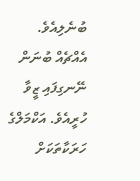ބުނެލިއެވެ.
އެއްޗެއް ބުނަން ނޭނގިފައި ޒީވާ ހުރީއެވެ. އަކްމަލްގެ ހަރަކާތަކަށް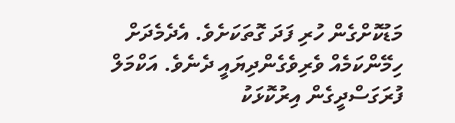މަޑުކޮށްގެން ހުރި ފަދަ ގޮތަކަށެވެ. އެދެމެދަށް ހިމޭންކަމެއް ވެރިވެގެންދިޔައީ ދެނެވެ. އަކްމަލް ފުރަގަސްދީގެން އިރުކޮޅަކު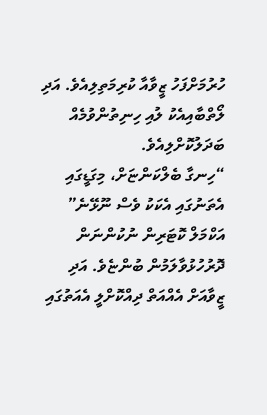ހުރުމަށްފަހު ޒީވާއާ ކުރިމަތިލިއެވެ. އަދި ލޯތްބާއިއެކު ލުއި ހިނިތުންވުމެއް ބަދަލުކޮށްލިއެވެ.
“ހިނގާ ބެލްކަންޏަށް، މިގަޑީގައި އެތަނުގައި އެކަކު ވެސް ނޫޅޭނެ” އަކްމަލް ކޮޓަރިން ނުކުންނަން ދޮރުހުޅުވާލަމުން ބުންޏެވެ. އަދި ޒީވާއަށް އެއްއަތް ދިއްކޮށްލީ އެއަތުގައި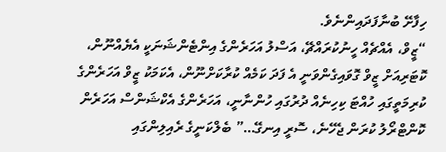ހިފާށޭ ބުނާފަދައިންނެވެ.
“ޒީވް، އެއްޗެއް ހީނުކުރައްޗޭ، އަސްލު އަހަރެންގެ އިންޓެންޝަނަކީ އެޔެއްނޫން، ކޮޓަރިއަށް ޒީވް ގޮވައިގެންވަނީ އެ ފަދަ ކަމެއް ކުރާކަށްނޫން، އެކަމަކު ޒީވް އަހަރެންގެ ކުރިމަތީގައި ހުއްޓަ ކިހިނެއް ދުރުގައި ހުންނާނީ، އަހަރެންގެ އެކްޝަންސް އަހަރެން ކޮންޓްރޯލު ކުރަން ޖެހޭނެ، ސޮރީ އިނގޭ…” ބެލްކަނީގެ ރެއިލިންގައި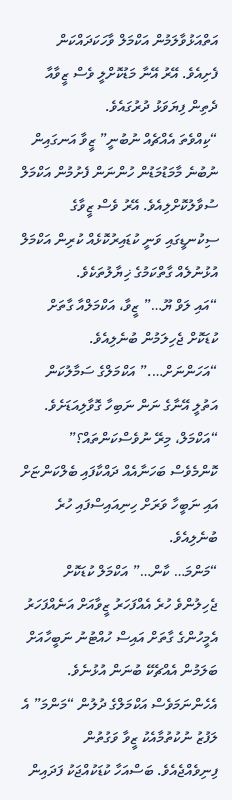އަތްއަޅުވާލަމުން އަކްމަލް ވާހަކަދައްކަން ފެށިއެވެ. އޭރު އޭނާ މަޑުކޮށްލީ ވެސް ޒީވާއާ ދެތިން ފިޔަވަޅު ދުރުގައެވެ.
“ކިއްވެތަ އެއްޗެއް ނުބުނީ” ޒީވާ އަނގައިން ނުބުނެ މާމަޑުމަޑުން ހުންނަން ފެށުމުން އަކްމަލް ސުވާލުކޮށްލިއެވެ. އޭރު ވެސް ޒީވާގެ ސިކުނޑީގައި ވަނީ ކުޑައިރުކޮޅެއް ކުރިން އަކްމަލް އުޅުނުލެއް ގާތްކަމުގެ ޚިޔާލުތަކެވެ.
“އައި ލަވް ޔޫ…” ޒީވާ، އަކްމަލްއާ ގާތަށް ކުޑަކޮށް ޖެހިލަމުން ބުނެލިއެވެ.
“އަހަންނަށް….” އަކްމަލްގެ ސަމާލުކަން އަތުލީ އޭނާގެ ނަން ނަބިހާ ގޮވާލިއަޑަށެވެ.
“އަކްމަލް، މިރޭ ނުވެސްކަންތައް؟” ކޮންމެވެސް ބަހަނާއެއް ދައްކާފައި ބެލްކަންޏަށް އައި ނަބީހާ ވަރަށް ހިނިއައިސްފައި ހުރެ ބުނެލިއެވެ.
“މަންމަ… ކާން…” އަކްމަލް ކުޑަކޮށް ޖެހިލުންވެ ހުރެ އެއްފަހަރު ޒީވާއަށް އަނެއްފަހަރު އެމީހުންގެ ގާތަށް އައިސް ހުއްޓުނު ނަބީހާއަށް ބަލަމުން އެއްޗެކޭ ބުނަން އުޅުނެވެ. އެހެންނަމަވެސް އަކްމަލްގެ ދުލުން “މަންމަ” އެ ލަފުޒު ނުކުތުމާއެކު ޒީވާ ވަގުތުން ފިނިވެއްޖެއެވެ. ބަސްއަހާ ކުޑަކުއްޖަކު ފަދައިން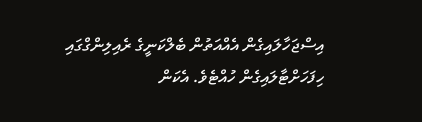އިސްޖަހާލައިގެން އެއްއަތުން ބެލްކަނީގެ ރެއިލިންގްގައި ހިފަހަށްޓާލައިގެން ހުއްޓެވެ. އެކަން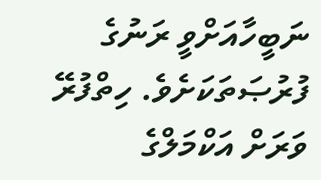ނަބީހާއަށްވީ ރަނުގެ ފުރުޞަތަކަށެވެ. ހިތްފުރޭ ވަރަށް އަކްމަލްގެ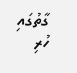ގާތުގައި ހުރި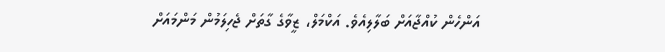އަންހެން ކުއްޖާއަށް ބަލާލިއެވެ. އަކްމަލް، ޒީވާގެ ގާތަށް ޖެހިލަމުން މަންމައަށް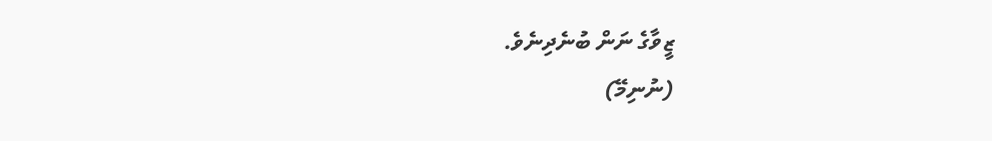ޒީވާގެ ނަން ބުނެދިނެވެ.
(ނުނިމޭ)